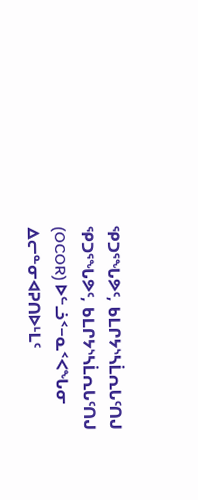ᕿᑐᕐᖓᕗᑦ, ᑲᒪᒋᔭᔅᓴᒫᕆᒐᑦᑎᒍ
ᕿᑐᕐᖓᕗᑦ, ᑲᒪᒋᔭᔅᓴᒫᕆᒐᑦᑎᒍ (OCOR) ᐅᓪᓘᑉ−ᓇᑉᐸᖓᓂ ᐃᓕᓐᓂᐊᕈᑎᐅᒻᒪᑦ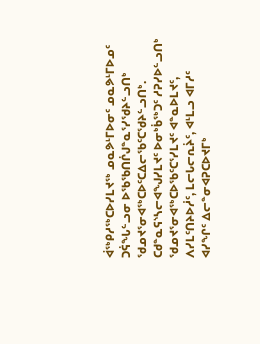ᐋᖅᑭᓱᖅᑕᐅᓯᒪᔪᖅ ᓄᓇᕗᒻᒥᐅᓂᑦ ᓄᓇᕗᒻᒥᐅᓄᑦ ᑐᕌᖓᓪᓗᓂ ᐅᖃᖃᑎᒌᒍᓐᓇᕐᓯᖁᔨᓪᓗᑎᒃ ᖁᓄᔪᕐᓂᐊᖅᑕᐅᑦᑕᐃᓕᖃᑦᑕᖁᔨᓪᓗᑎᒃ. ᑕᑯᓐᓇᕋᔅᓴᓕᐊᖑᓯᒪᔪᑦ ᐅᓂᒃᑳᖅᑐᑦ ᓱᕈᓯᐅᓪᓗᑎᒃ ᖁᓄᔪᕐᓂᐊᖅᑕᐅᖃᑦᑕᕐᓯᒪᔪᑦ ᐊᓐᓇᐅᒪᔪᑦ, ᐱᓯᒪᑦᑎᔨᐅᓲᑦ, ᒪᓕᒐᓕᕆᔩᑦ, ᐊᒻᒪᓗ ᐊᒥᓱᑦ ᐊᓯᖏᑦ ᐃᓕᓐᓂᐊᕈᑕᐅᔪᒥᒃ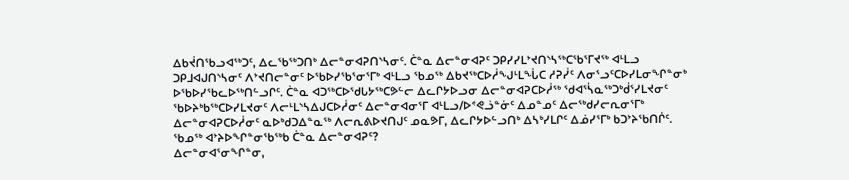ᐃᑲᔫᑎᖃᓗᐊᖅᑐᑦ, ᐃᓚᖃᖅᑐᑎᒃ ᐃᓕᓐᓂᐊᕈᑎᔅᓴᓂᑦ. ᑖᓐᓇ ᐃᓕᓐᓂᐊᕈᑦ ᑐᑭᓯᓯᒪᔾᔪᑎᔅᓴᖅᑕᖃᕐᒥᔪᖅ ᐊᒻᒪᓗ ᑐᑭᒧᐊᒍᑎᔅᓴᓂᑦ ᐱᔾᔪᑎᓕᓐᓂᑦ ᐅᖃᐅᓯᖃᕐᓂᕐᒥᒃ ᐊᒻᒪᓗ ᖃᓄᖅ ᐃᑲᔪᖅᑕᐅᓲᖑᒻᒪᖔᑕ ᓱᕈᓰᑦ ᐱᓂᕐᓗᑦᑕᐅᓯᒪᓂᖏᓐᓂᒃ ᐅᖃᐅᓯᖃᓚᐅᖅᑎᓪᓗᒋᑦ. ᑖᓐᓇ ᐊᑐᖅᑕᐅᖁᒐᔭᖅᑕᕗᓪᓕ ᐃᓚᒋᔭᐅᓗᓂ ᐃᓕᓐᓂᐊᕈᑕᐅᓲᖅ ᖁᐊᕐᓵᓇᖅᑐᒃᑰᕐᓯᒪᔪᓂᑦ ᖃᐅᔨᒃᑲᖅᑕᐅᓯᒪᔪᓂᑦ ᐱᓕᒻᒪᔅᓴᐃᒍᑕᐅᓲᓂᑦ ᐃᓕᓐᓂᐊᓂᕐᒥ ᐊᒻᒪᓗ/ᐅᕝᕙᓘᓐᓃᑦ ᐃᓄᓐᓄᑦ ᐃᓕᖅᑯᓯᓕᕆᓂᕐᒥᒃ ᐃᓕᓐᓂᐊᕈᑕᐅᓲᓂᑦ ᓇᐅᒃᑯᑐᐃᓐᓇᖅ ᐱᓕᕆᕕᐅᔪᑎᒍᑦ ᓄᓇᕗᒥ, ᐃᓚᒋᔭᐅᓪᓗᑎᒃ ᐃᓴᒃᓯᒪᒋᑦ ᐃᓅᓯᕐᒥᒃ ᑲᑐᔾᔨᖃᑎᒌᑦ.
ᖃᓄᖅ ᐊᔾᔨᐅᖏᓐᓂᖃᖅᑲ ᑖᓐᓇ ᐃᓕᓐᓂᐊᕈᑦ?
ᐃᓕᓐᓂᐊᕐᓂᖏᓐᓂ,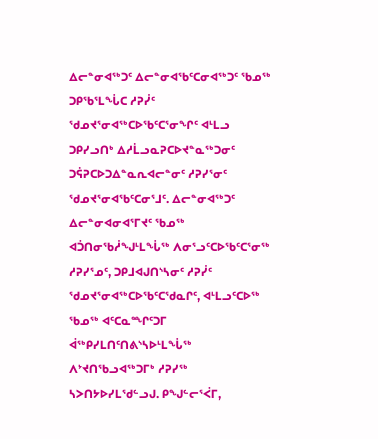ᐃᓕᓐᓂᐊᖅᑐᑦ ᐃᓕᓐᓂᐊᖃᑦᑕᓂᐊᖅᑐᑦ ᖃᓄᖅ ᑐᑭᖃᕐᒪᖔᑕ ᓱᕈᓰᑦ ᖁᓄᔪᕐᓂᐊᖅᑕᐅᖃᑦᑕᕐᓂᖏᑦ ᐊᒻᒪᓗ ᑐᑭᓯᓗᑎᒃ ᐃᓱᒫᓗᓇᕈᑕᐅᔪᓐᓇᖅᑐᓂᑦ ᑐᕌᕈᑕᐅᑐᐃᓐᓇᕆᐊᓕᓐᓂᑦ ᓱᕈᓯᕐᓂᑦ ᖁᓄᔪᕐᓂᐊᖃᑦᑕᓂᕐᒧᑦ. ᐃᓕᓐᓂᐊᖅᑐᑦ ᐃᓕᓐᓂᐊᓂᐊᕐᒥᔪᑦ ᖃᓄᖅ ᐊᑑᑎᓂᖃᓲᖑᒻᒪᖔᖅ ᐱᓂᕐᓗᑦᑕᐅᖃᑦᑕᕐᓂᖅ ᓱᕈᓯᕐᓄᑦ, ᑐᑭᒧᐊᒍᑎᔅᓴᓂᑦ ᓱᕈᓰᑦ ᖁᓄᔪᕐᓂᐊᖅᑕᐅᖃᑦᑕᖁᓇᒋᑦ, ᐊᒻᒪᓗᑦᑕᐅᖅ ᖃᓄᖅ ᐊᑦᑕᓇᙱᑦᑐᒥ ᐋᖅᑭᓯᒪᑎᑦᑎᕕᔅᓴᐅᒻᒪᖔᖅ ᐱᔾᔪᑎᖃᓗᐊᖅᑐᒥᒃ ᓱᕈᓯᖅ ᓴᐳᑎᔭᐅᓯᒪᖁᓪᓗᒍ. ᑭᖑᓪᓕᕐᐹᒥ,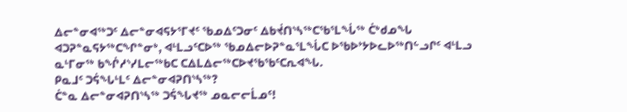ᐃᓕᓐᓂᐊᖅᑐᑦ ᐃᓕᓐᓂᐊᕋᔭᕐᒥᔪᑦ ᖃᓄᐃᑦᑐᓂᑦ ᐃᑲᔫᑎᔅᓴᖅᑕᖃᕐᒪᖔᖅ ᑖᒃᑯᓄᖓ ᐊᑐᕈᓐᓇᕋᔭᖅᑕᖏᓐᓂᒃ, ᐊᒻᒪᓗᑦᑕᐅᖅ ᖃᓄᐃᓕᐅᕈᓐᓇᕐᒪᖔᑕ ᐅᖃᐅᔾᔭᐅᓚᐅᖅᑎᓪᓗᒋᑦ ᐊᒻᒪᓗ ᓇᒻᒥᓂᖅ ᑲᖐᓱᔅᓯᒪᓕᖅᑲᑕ ᑕᐃᒪᐃᓕᖅᑕᐅᔪᖃᖃᑦᑕᕆᐊᖓ.
ᑭᓇᒧᑦ ᑐᕌᖓᒻᒪᑦ ᐃᓕᓐᓂᐊᕈᑎᔅᓴᖅ?
ᑖᓐᓇ ᐃᓕᓐᓂᐊᕈᑎᔅᓴᖅ ᑐᕌᖓᔪᖅ ᓄᓇᓕᓕᒫᓄᑦ!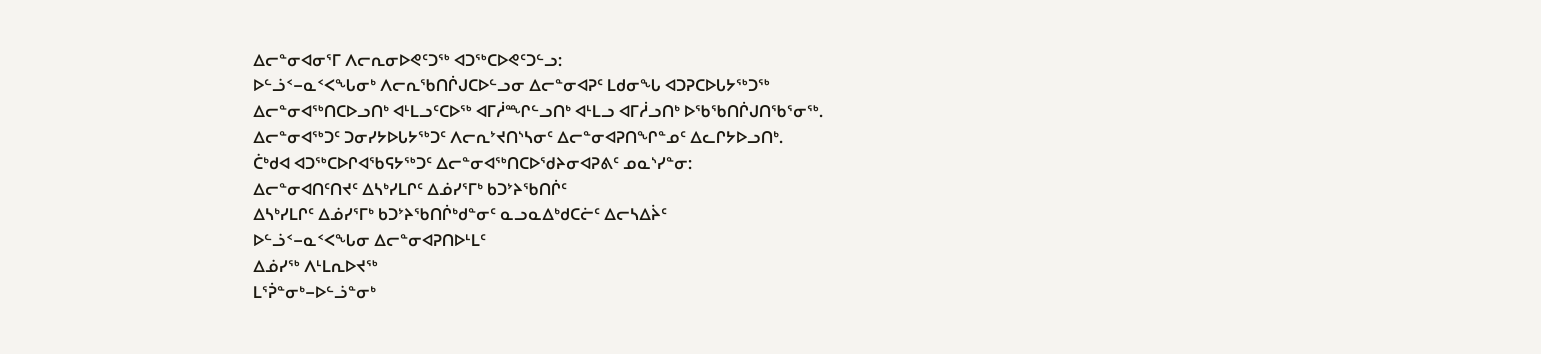ᐃᓕᓐᓂᐊᓂᕐᒥ ᐱᓕᕆᓂᐅᕙᑦᑐᖅ ᐊᑐᖅᑕᐅᕙᑦᑐᓪᓗ:
ᐅᓪᓘᑉ−ᓇᑉᐸᖓᓂᒃ ᐱᓕᕆᖃᑎᒌᒍᑕᐅᓪᓗᓂ ᐃᓕᓐᓂᐊᕈᑦ ᒪᑯᓂᖓ ᐊᑐᕈᑕᐅᒐᔭᖅᑐᖅ ᐃᓕᓐᓂᐊᖅᑎᑕᐅᓗᑎᒃ ᐊᒻᒪᓗᑦᑕᐅᖅ ᐊᒥᓲᙱᓪᓗᑎᒃ ᐊᒻᒪᓗ ᐊᒥᓲᓗᑎᒃ ᐅᖃᖃᑎᒌᒍᑎᖃᕐᓂᖅ. ᐃᓕᓐᓂᐊᖅᑐᑦ ᑐᓂᓯᔭᐅᒐᔭᖅᑐᑦ ᐱᓕᕆᔾᔪᑎᔅᓴᓂᑦ ᐃᓕᓐᓂᐊᕈᑎᖏᓐᓄᑦ ᐃᓚᒋᔭᐅᓗᑎᒃ.
ᑖᒃᑯᐊ ᐊᑐᖅᑕᐅᒋᐊᖃᕋᔭᖅᑐᑦ ᐃᓕᓐᓂᐊᖅᑎᑕᐅᖁᔨᓂᐊᕈᕕᑦ ᓄᓇᔅᓯᓐᓂ:
ᐃᓕᓐᓂᐊᑎᑦᑎᔪᑦ ᐃᓴᒃᓯᒪᒋᑦ ᐃᓅᓯᕐᒥᒃ ᑲᑐᔾᔨᖃᑎᒌᑦ
ᐃᓴᒃᓯᒪᒋᑦ ᐃᓅᓯᕐᒥᒃ ᑲᑐᔾᔨᖃᑎᒌᒃᑯᓐᓂᑦ ᓇᓗᓇᐃᒃᑯᑕᓖᑦ ᐃᓕᓴᐃᔩᑦ
ᐅᓪᓘᑉ−ᓇᑉᐸᖓᓂ ᐃᓕᓐᓂᐊᕈᑎᐅᒻᒪᑦ
ᐃᓅᓯᖅ ᐱᒻᒪᕆᐅᔪᖅ
ᒪᕐᕉᓐᓂᒃ−ᐅᓪᓘᓐᓂᒃ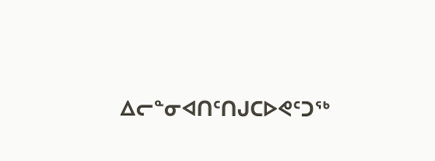ᐃᓕᓐᓂᐊᑎᑦᑎᒍᑕᐅᕙᑦᑐᖅ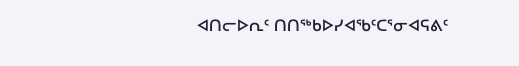ᐊᑎᓕᐅᕆᑦ ᑎᑎᖅᑲᐅᓯᐊᖃᑦᑕᕐᓂᐊᕋᕕᑦ